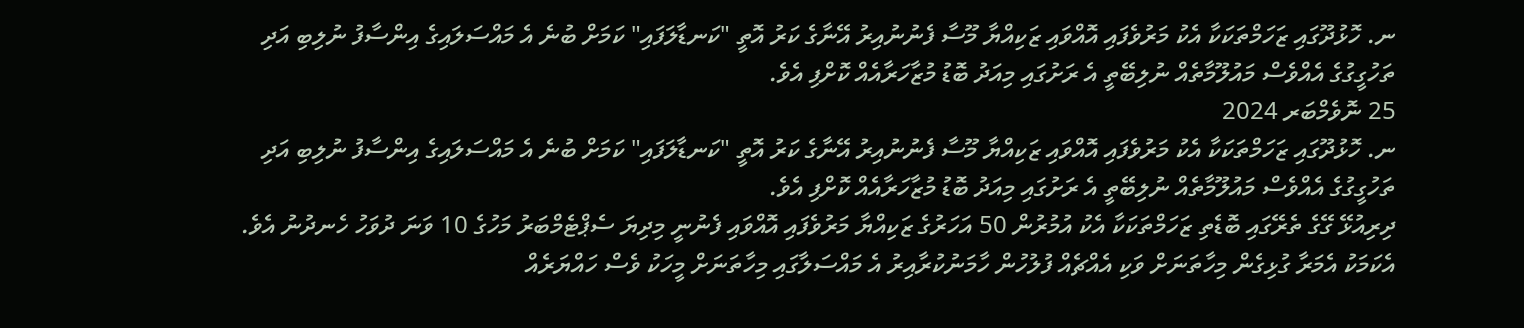ނ. ހޮޅުދޫގައި ޒަހަމްތަކަކާ އެކު މަރުވެފައި އޮއްވައި ޒަކިއްޔާ މޫސާ ފެނުނުއިރު އޭނާގެ ކަރު އޮތީ "ކަނޑާލަފައި" ކަމަށް ބުނެ އެ މައްސަލައިގެ އިންސާފު ނުލިބި އަދި ތަހުގީގުގެ އެއްވެސް މައުލޫމާތެއް ނުލިބޭތީ އެ ރަށުގައި މިއަދު ބޮޑު މުޒާހަރާއެއް ކޮށްފި އެވެ.
25 ނޮވެމްބަރ 2024
ނ. ހޮޅުދޫގައި ޒަހަމްތަކަކާ އެކު މަރުވެފައި އޮއްވައި ޒަކިއްޔާ މޫސާ ފެނުނުއިރު އޭނާގެ ކަރު އޮތީ "ކަނޑާލަފައި" ކަމަށް ބުނެ އެ މައްސަލައިގެ އިންސާފު ނުލިބި އަދި ތަހުގީގުގެ އެއްވެސް މައުލޫމާތެއް ނުލިބޭތީ އެ ރަށުގައި މިއަދު ބޮޑު މުޒާހަރާއެއް ކޮށްފި އެވެ.
ދިރިއުޅޭ ގޭގެ ތެރޭގައި ބޮޑެތި ޒަހަމްތަކަކާ އެކު އުމުރުން 50 އަހަރުގެ ޒަކިއްޔާ މަރުވެފައި އޮއްވައި ފެނުނީ މިދިޔަ ސެޕްޓެމްބަރު މަހުގެ 10 ވަނަ ދުވަހު ހެނދުނު އެވެ. އެކަމަކު އެމަރާ ގުޅިގެން މިހާތަނަށް ވަކި އެއްޗެއް ފުލުހުން ހާމަނުކުރާއިރު އެ މައްސަލާގައި މިހާތަނަށް މީހަކު ވެސް ހައްޔަރެއް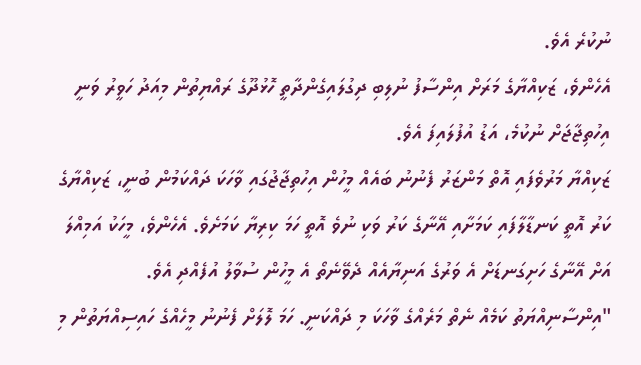ނުކުރެ އެވެ.
އެހެންވެ، ޒަކިއްޔާގެ މަރަށް އިންސާފު ނުލިބި ދިގުލައިގެންދާތީ ހޮޅުދޫގެ ރައްޔިތުން މިއަދު ހަވީރު ވަނީ އިހުތިޖާޖަށް ނުކުމެ، އަޑު އުފުލައިފަ އެވެ.
ޒަކިއްޔާ މަރުވެފައި އޮތް މަންޒަރު ފެނުނު ބައެއް މީހުން އިހުތިޖާޖުގައި ވާހަކަ ދައްކަމުން ބުނީ، ޒަކިއްޔާގެ ކަރު އޮތީ ކަނޑާލާފައި ކަމަށާއި އޭނާގެ ކަރު ވަކި ނުވެ އޮތީ ހަމަ ކިރިޔާ ކަމަށެވެ. އެހެންވެ، މީހަކު އަމިއްލަ އަށް އޭނާގެ ހަށިގަނޑަށް އެ ވަރުގެ އަނިޔާއެއް ދެވޭނެތޯ އެ މީހުން ސުވާލު އުފެއްދި އެވެ.
"އިންސާނިއްޔަތު ކަމެއް ނެތް މަރެއްގެ ވާހަކަ މި ދައްކަނީ. ހަމަ ލޮލަށް ފެނުނު މީހެއްގެ ހައިސިއްޔަތުން މި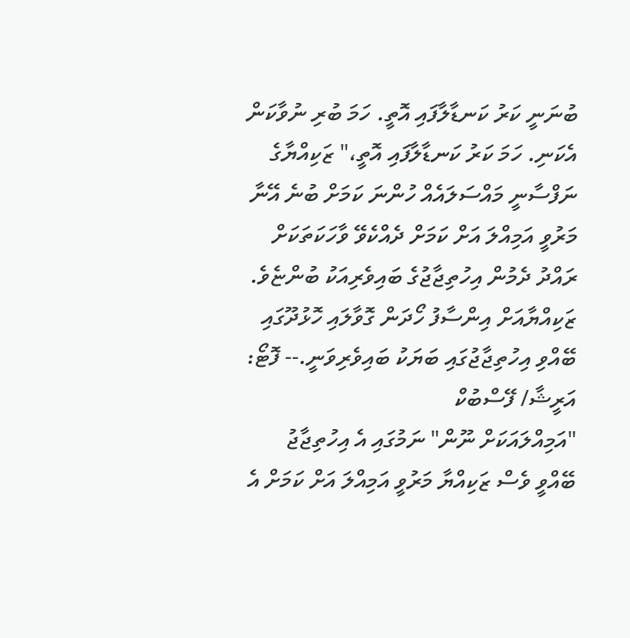ބުނަނީ ކަރު ކަނޑާލާފައި އޮތީ. ހަމަ ބުރި ނުވާކަން އެކަނި. ހަމަ ކަރު ކަނޑާލާފައި އޮތީ،" ޒަކިއްޔާގެ ނަފްސާނީ މައްސަލައެއް ހުންނަ ކަމަށް ބުނެ އޭނާ މަރުވީ އަމިއްލަ އަށް ކަމަށް ދެއްކެވޭ ވާހަކަތަކަށް ރައްދު ދެމުން އިހުތިޖާޖުގެ ބައިވެރިއަކު ބުންޏެވެ.
ޒަކިއްޔާއަށް އިންސާފު ހޯދަން ގޮވާލައި ހޮޅުދޫގައި ބޭއްވި އިހުތިޖާޖުގައި ބަޔަކު ބައިވެރިވަނީ.-- ފޮޓޯ: އަރީޝާ/ ފޭސްބުކް
"އަމިއްލައަކަށް ނޫން" ނަމުގައި އެ އިހުތިޖާޖު ބޭއްވީ ވެސް ޒަކިއްޔާ މަރުވީ އަމިއްލަ އަށް ކަމަށް އެ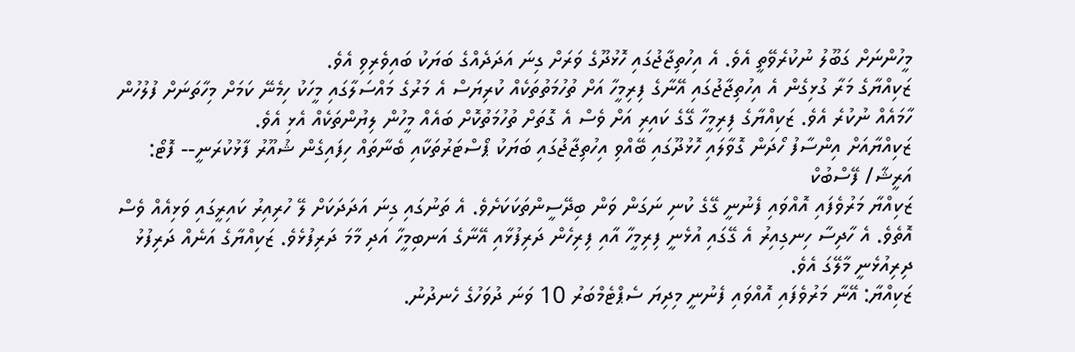މީހުންނަށް ގަބޫލު ނުކުރެވޭތީ އެވެ. އެ އިހުތިޖާޖުގައި ހޮޅުދޫގެ ވަރަށް ގިނަ އަދަދެއްގެ ބަޔަކު ބައިވެރިވި އެވެ.
ޒަކިއްޔާގެ މަރާ ގުޅިގެން އެ އިހުތިޖާޖުގައި އޭނާގެ ފިރިމީހާ އަށް ތުހުމަތުތަކެއް ކުރިޔަސް އެ މަރުގެ މައްސަލާގައި މީހަކު ހިމެނޭ ކަމަށް މިހާތަނަށް ފުލުހުން ހާމައެއް ނުކުރެ އެވެ. ޒަކިއްޔާގެ ފިރިމީހާ ގޭގެ ކައިރި އަށް ވެސް އެ ގޮތަށް ތުހުމަތުކޮށް ބައެއް މީހުން ލިޔުންތަކެއް އެޅި އެވެ.
ޒަކިއްޔާއަށް އިންސާފު ހޯދަން ގޮވާލައި ހޮޅުދޫގައި ބޭއްވި އިހުތިޖާޖުގައި ބަޔަކު ޕޯސްޓަރުތަކާއި ބެނާތައް ހިފައިގެން ޝުއޫރު ފާޅުކުރަނީ-- ފޮޓޯ: އަރީޝާ/ ފޭސްބުކް
ޒަކިއްޔާ މަރުވެފައި އޮއްވައި ފެނުނީ ގޭގެ ކުނި ނަގަން ވަން ބިދޭސީންތަކަކަށެވެ. އެ ތަނުގައި ގިނަ އަދަދަކަށް ލޭ ހުރިއިރު ކައިރީގައި ވަޅިއެއް ވެސް އޮތެވެ. އެ ހާދިސާ ހިނގިއިރު އެ ގޭގައި އުޅެނީ ފިރިމީހާ އާއި ފިރިހެން ދަރިފުޅާއި އޭނާގެ އަނބިމީހާ އަދި މާމަ ދަރިފުޅެވެ. ޒަކިއްޔާގެ އަނެއް ދަރިފުޅު ދިރިއުޅެނީ މާލޭގަ އެވެ.
ޒަކިއްޔާ: އޭނާ މަރުވެފައި އޮއްވައި ފެނުނީ މިދިޔަ ސެޕްޓެމްބަރު 10 ވަނަ ދުވަހުގެ ހެނދުނު.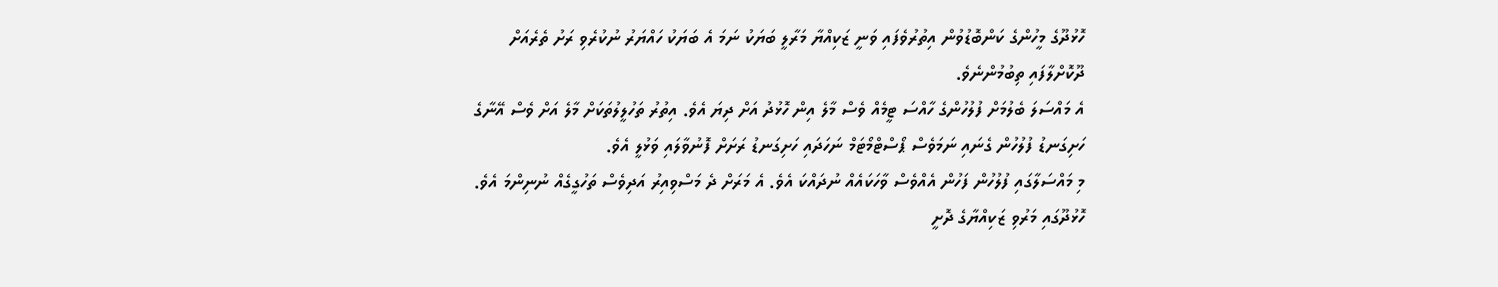ހޮޅުދޫގެ މީހުންގެ ކަންބޮޑުވުން އިތުރުވެފައި ވަނީ ޒަކިއްޔާ މަރާލީ ބަޔަކު ނަމަ އެ ބަޔަކު ހައްޔަރު ނުކުރެވި ރަށު ތެރެއަށް ދޫކޮށްލާފައި ތިބުމުންނެވެ.
އެ މައްސަލަ ބެލުމަށް ފުލުހުންގެ ހާއްސަ ޓީމެއް ވެސް މާލެ އިން ހޮޅުދު އަށް ދިޔަ އެވެ. އިތުރު ތަހުލީލުތަކަށް މާލެ އަށް ވެސް އޭނާގެ ހަށިގަނޑު ފުލުހުން ގެނައި ނަމަވެސް ޕޯސްޓްމޯޓަމް ނަހަދައި ހަށިގަނޑު ރަށަށް ފޮނުވާލައި ވަޅުލީ އެވެ.
މި މައްސަލާގައި ފުލުހުން ފަހުން އެއްވެސް ވާހަކައެއް ނުދައްކަ އެވެ. އެ މަރަށް ދެ މަސްވިއިރު އަދިވެސް ތަހުގީގެއް ނުނިންމަ އެވެ.
ހޮޅުދޫގައި މަރުވި ޒަކިއްޔާގެ ދޮށީ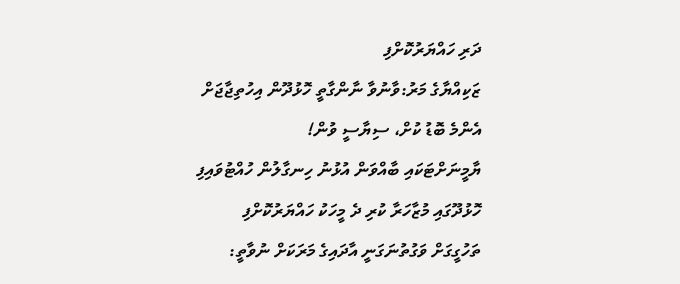ދަރި ހައްޔަރުކޮށްފި
ޒަކިއްޔާގެ މަރު:ވާނުވާ ނާންގާތީ ހޮޅުދޫން އިހުތިޖާޖަށް
އެންމެ ބޮޑު ކުށް، ސިޔާސީ ވުން!
ޔާމީނަށްޓަކައި ބާއްވަން އުޅުނު ހިނގާލުން ހުއްޓުވައިފި
ހޮޅުދޫގައި މުޒާހަރާ ކުރި ދެ މީހަކު ހައްޔަރުކޮށްފި
ތަހުގީގަށް ވަގުތުނަގަނީ އާދައިގެ މަރަކަށް ނުވާތީ: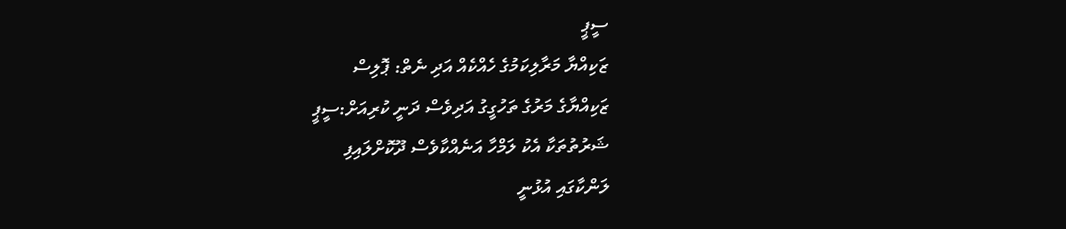ސީޕީ
ޒަކިއްޔާ މަރާލިކަމުގެ ހެއްކެއް އަދި ނެތް: ޕޮލިސް
ޒަކިއްޔާގެ މަރުގެ ތަހުގީގު އަދިވެސް ދަނީ ކުރިއަށް:ސީޕީ
ޝަރުތުތަކާ އެކު ލަމްހާ އަނެއްކާވެސް ދޫކޮށްލައިފި
ލަންކާގައި އުޅުނީ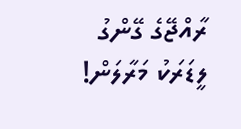ރާއްޖޭގެ ގޭންގު ލީޑަރަކު މަރާލަން!